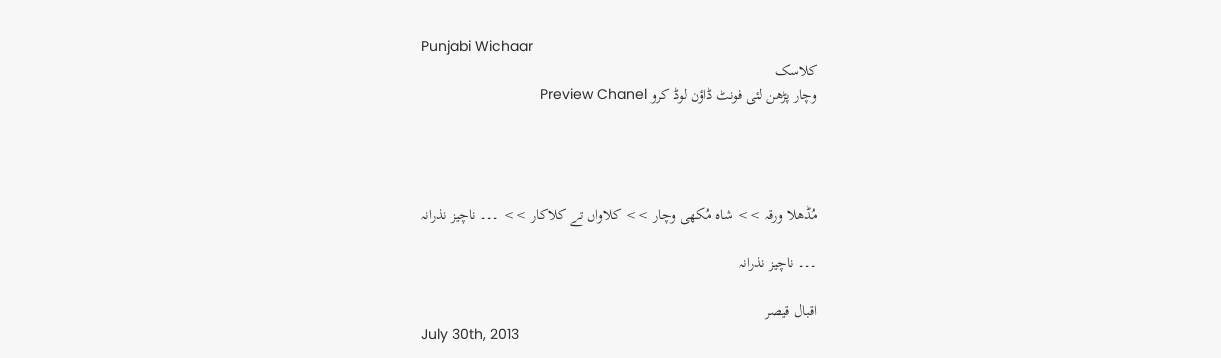Punjabi Wichaar
کلاسک
وچار پڑھن لئی فونٹ ڈاؤن لوڈ کرو Preview Chanel




مُڈھلا ورقہ >> شاہ مُکھی وچار >> کلاواں تے کلاکار >> ۔۔۔ ناچیز نذرانہ

۔۔۔ ناچیز نذرانہ

اقبال قیصر
July 30th, 2013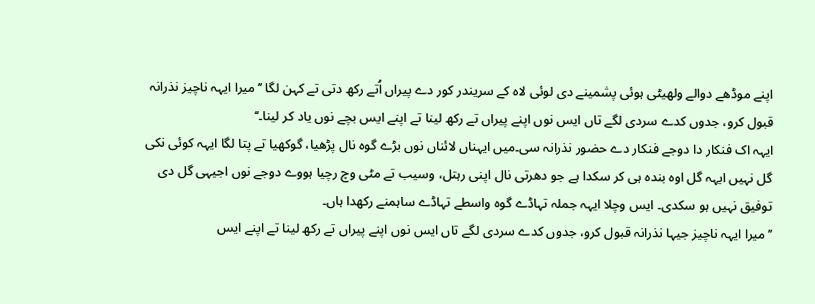اپنے موڈھے دوالے ولھیٹی ہوئی پشمینے دی لوئی لاہ کے سریندر کور دے پیراں اُتے رکھ دتی تے کہن لگا ’’میرا ایہہ ناچیز نذرانہ قبول کرو، جدوں کدے سردی لگے تاں ایس نوں اپنے پیراں تے رکھ لینا تے اپنے ایس بچے نوں یاد کر لینا۔‘‘
ایہہ اک فنکار دا دوجے فنکار دے حضور نذرانہ سی۔میں ایہناں لائناں نوں بڑے گوہ نال پڑھیا، گوکھیا تے پتا لگا ایہہ کوئی نکی گل نہیں ایہہ گل اوہ بندہ ہی کر سکدا ہے جو دھرتی نال اپنی رہتل، وسیب تے مٹی وچ رچیا ہووے دوجے نوں اجیہی گل دی توفیق نہیں ہو سکدی۔ ایس وچلا ایہہ جملہ تہاڈے گوہ واسطے تہاڈے ساہمنے رکھدا ہاں۔
’’میرا ایہہ ناچیز جیہا نذرانہ قبول کرو، جدوں کدے سردی لگے تاں ایس نوں اپنے پیراں تے رکھ لینا تے اپنے ایس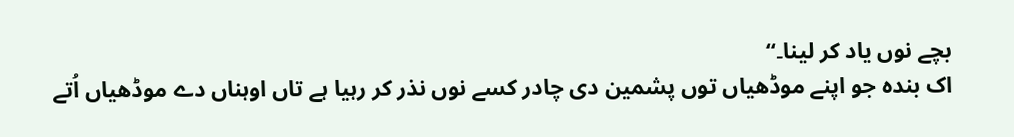بچے نوں یاد کر لینا۔‘‘
اک بندہ جو اپنے موڈھیاں توں پشمین دی چادر کسے نوں نذر کر رہیا ہے تاں اوہناں دے موڈھیاں اُتے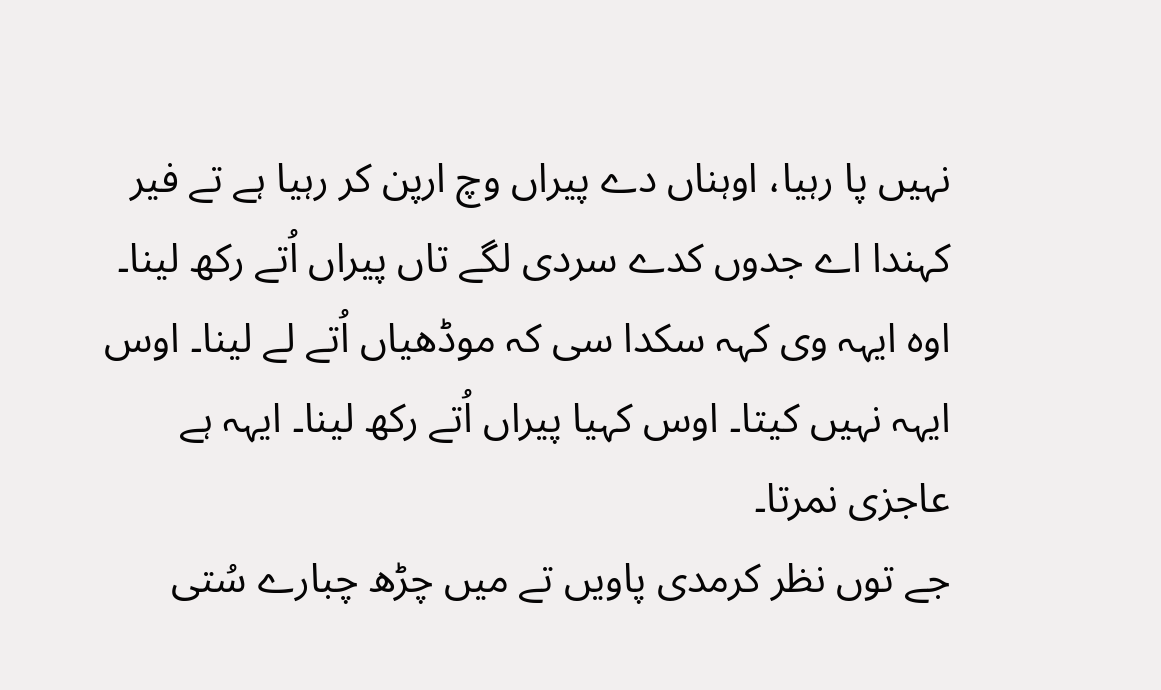نہیں پا رہیا، اوہناں دے پیراں وچ ارپن کر رہیا ہے تے فیر کہندا اے جدوں کدے سردی لگے تاں پیراں اُتے رکھ لینا۔ اوہ ایہہ وی کہہ سکدا سی کہ موڈھیاں اُتے لے لینا۔ اوس ایہہ نہیں کیتا۔ اوس کہیا پیراں اُتے رکھ لینا۔ ایہہ ہے عاجزی نمرتا۔
جے توں نظر کرمدی پاویں تے میں چڑھ چبارے سُتی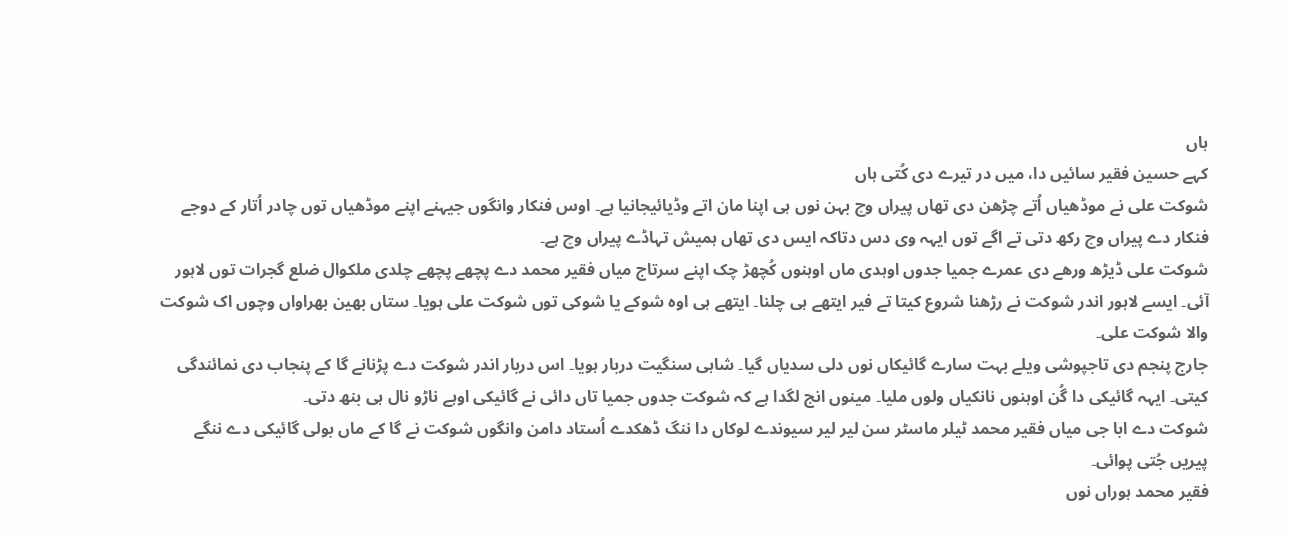ہاں
کہے حسین فقیر سائیں دا، میں در تیرے دی کُتی ہاں
شوکت علی نے موڈھیاں اُتے چڑھن دی تھاں پیراں وچ بہن نوں ہی اپنا مان اتے وڈیائیجانیا ہے۔ اوس فنکار وانگوں جیہنے اپنے موڈھیاں توں چادر اُتار کے دوجے فنکار دے پیراں وچ رکھ دتی تے اگے توں ایہہ وی دس دتاکہ ایس دی تھاں ہمیش تہاڈے پیراں وچ ہے۔
شوکت علی ڈیڑھ ورھے دی عمرے جمیا جدوں اوہدی ماں اوہنوں کُچھڑ چک اپنے سرتاج میاں فقیر محمد دے پچھے پچھے چلدی ملکوال ضلع گجرات توں لاہور آئی۔ ایسے لاہور اندر شوکت نے رڑھنا شروع کیتا تے فیر ایتھے ہی چلنا۔ ایتھے ہی اوہ شوکے یا شوکی توں شوکت علی ہویا۔ ستاں بھین بھراواں وچوں اک شوکت والا شوکت علی۔
جارج پنجم دی تاجپوشی ویلے بہت سارے گائیکاں نوں دلی سدیاں گیا۔ شاہی سنگیت دربار ہویا۔ اس دربار اندر شوکت دے پڑنانے گا کے پنجاب دی نمائندگی کیتی۔ ایہہ گائیکی دا گُن اوہنوں نانکیاں ولوں ملیا۔ مینوں انج لگدا ہے کہ شوکت جدوں جمیا تاں دائی نے گائیکی اوہے ناڑو نال ہی بنھ دتی۔
شوکت دے ابا جی میاں فقیر محمد ٹیلر ماسٹر سن لیر لیر سیوندے لوکاں دا ننگ ڈھکدے اُستاد دامن وانگوں شوکت نے گا کے ماں بولی گائیکی دے ننگے پیریں جُتی پوائی۔
فقیر محمد ہوراں نوں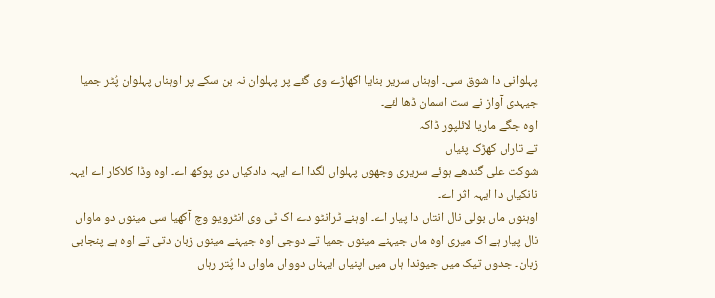پہلوانی دا شوق سی۔ اوہناں سریر بنایا اکھاڑے وی گئے پر پہلوان نہ بن سکے پر اوہناں پہلوان پُٹر جمیا جیہدی آواز نے ست اسمان ڈھا لئے۔
اوہ جگے ماریا لائلپور ڈاکہ
تے تاراں کھڑک پئیاں
شوکت علی گندھے ہوئے سریری وجھوں پہلواں لگدا اے ایہہ دادکیاں دی پوکھ اے۔ اوہ وڈا کلاکار اے ایہہ نانکیاں دا ایہہ اثر اے۔
اوہنوں ماں بولی نال انتاں دا پیار اے۔ اوہنے ٹرانٹو دے اک ٹی وی انٹرویو وچ آکھیا سی مینوں دو ماواں نال پیار ہے اک میری اوہ ماں جیہنے مینوں جمیا تے دوجی اوہ جیہنے مینوں زبان دتی تے اوہ ہے پنجابی زبان۔ جدوں تیک میں جیوندا ہاں میں اپنیاں ایہناں دوواں ماواں دا پُتر رہاں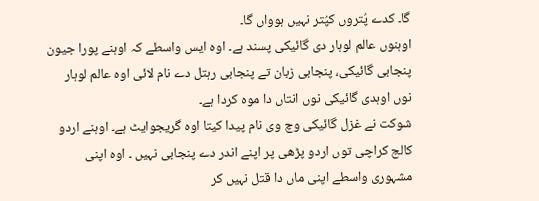گا۔ کدے پُتروں کپُتر نہیں ہوواں گا۔
اوہنوں عالم لوہار دی گائیکی پسند ہے۔ اوہ ایس واسطے کہ اوہنے پورا جیون پنجابی گائیکی، پنجابی زبان تے پنجابی رہتل دے نام لائی اوہ عالم لوہار نوں اوہدی گائیکی نوں انتاں دا موہ کردا ہے۔
شوکت نے غزل گائیکی وچ وی نام پیدا کیتا اوہ گریجوایٹ ہے۔ اوہنے اردو کالج کراچی توں اردو پڑھی پر اپنے اندر دے پنجابی نہیں ۔ اوہ اپنی مشہوری واسطے اپنی ماں دا قتل نہیں کر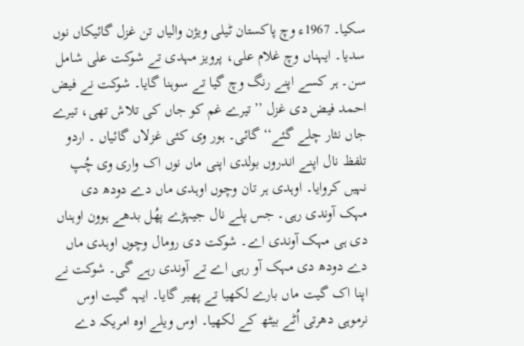سکیا۔ 1967ء وچ پاکستان ٹیلی ویژن والیاں تن غزل گائیکاں نوں سدیا۔ ایہناں وچ غلام علی، پرویز مہدی تے شوکت علی شامل سن۔ ہر کسے اپنے رنگ وچ گیا تے سوہنا گایا۔ شوکت نے فیض احمد فیض دی غزل ’’تیرے غم کو جاں کی تلاش تھی، تیرے جاں نثار چلے گئے‘‘ گائی۔ ہور وی کئی غزلاں گائیاں ۔ اردو تلفظ نال اپنے اندروں بولدی اپنی ماں نوں اک واری وی چُپ نہیں کروایا۔ اوہدی ہر تان وچوں اوہدی ماں دے دودھ دی مہک آوندی رہی۔ جس پلے نال جیہڑے پھُل بدھے ہوون اوہناں دی ہی مہک آوندی اے۔ شوکت دی رومال وچوں اوہدی ماں دے دودھ دی مہک آو رہی اے تے آوندی رہے گی۔ شوکت نے اپنا اک گیت ماں بارے لکھیا تے پھیر گایا۔ ایہہ گیت اوس نرموہی دھرتی اُٹے بیٹھ کے لکھیا۔ اوس ویلے اوہ امریکہ دے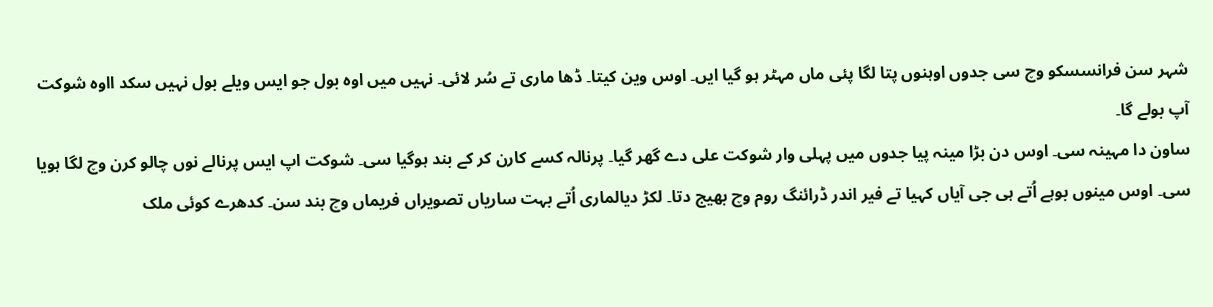شہر سن فرانسسکو وچ سی جدوں اوہنوں پتا لگا پئی ماں مہٹر ہو گیا ایں۔ اوس وین کیتا۔ ڈھا ماری تے سُر لائی۔ نہیں میں اوہ بول جو ایس ویلے بول نہیں سکد ااوہ شوکت آپ بولے گا۔
ساون دا مہینہ سی۔ اوس دن بڑا مینہ پیا جدوں میں پہلی وار شوکت علی دے گھر گیا۔ پرنالہ کسے کارن کر کے بند ہوگیا سی۔ شوکت اپ ایس پرنالے نوں چالو کرن وچ لگا ہویا سی۔ اوس مینوں بوہے اُتے ہی جی آیاں کہیا تے فیر اندر ڈرائنگ روم وچ بھیج دتا۔ لکڑ دیالماری اُتے بہت ساریاں تصویراں فریماں وچ بند سن۔ کدھرے کوئی ملک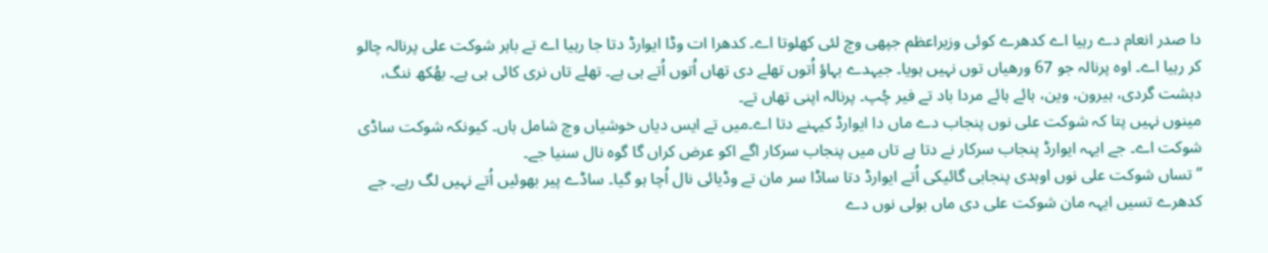دا صدر انعام دے رہیا اے کدھرے کوئی وزیراعظم جپھی وچ لئی کھلوتا اے۔ کدھرا ات وڈا ایوارڈ دتا جا رہیا اے تے باہر شوکت علی پرنالہ چالو کر رہیا اے۔ اوہ پرنالہ جو 67 ورھیاں توں نہیں ہویا۔ جیہدے بہاؤ اُتوں تھلے دی تھاں اُتوں اُتے ہی ہے۔ تھلے تاں نری کائی ہی ہے۔ بھُکھ ننگ، دہشت گردی، ہیرون، وین، ہائے ہائے مردا باد تے فیر چُپ۔ پرنالہ اپنی تھاں تے۔
مینوں نہیں پتا کہ شوکت علی نوں پنجاب دے ماں دا ایوارڈ کیہنے دتا اے۔میں تے ایس دیاں خوشیاں وچ شامل ہاں۔ کیونکہ شوکت ساڈی شوکت اے۔ جے ایہہ ایوارڈ پنجاب سرکار نے دتا ہے تاں میں پنجاب سرکار اگے اکو عرض کراں گا گوہ نال سنیا جے۔
’’تساں شوکت علی نوں اوہدی پنجابی گائیکی اُتے ایوارڈ دتا ساڈا سر مان تے وڈیائی نال اُچا ہو گیا۔ ساڈے پیر بھوئیں اُتے نہیں لگ رہے۔ جے کدھرے تسیں ایہہ مان شوکت علی دی ماں بولی نوں دے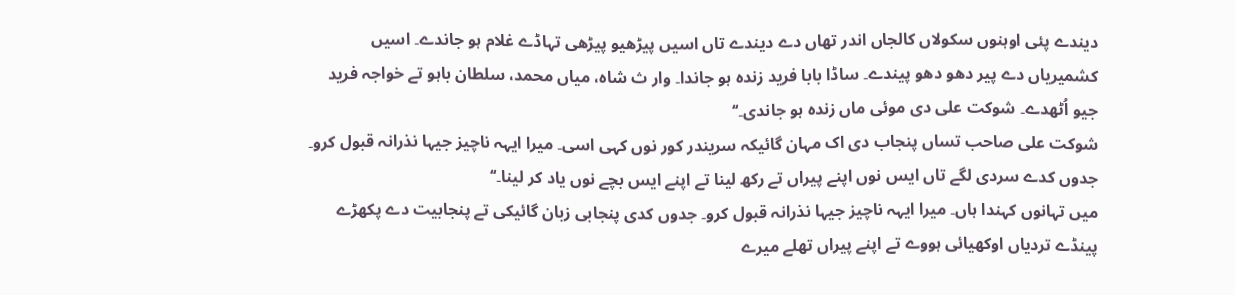دیندے پئی اوہنوں سکولاں کالجاں اندر تھاں دے دیندے تاں اسیں پیڑھیو پیڑھی تہاڈے غلام ہو جاندے۔ اسیں کشمیریاں دے پیر دھو دھو پیندے۔ ساڈا بابا فرید زندہ ہو جاندا۔ وار ث شاہ، میاں محمد، سلطان باہو تے خواجہ فرید جیو اُٹھدے۔ شوکت علی دی موئی ماں زندہ ہو جاندی۔‘‘
شوکت علی صاحب تساں پنجاب دی اک مہان گائیکہ سریندر کور نوں کہی اسی۔ میرا ایہہ ناچیز جیہا نذرانہ قبول کرو۔ جدوں کدے سردی لگے تاں ایس نوں اپنے پیراں تے رکھ لینا تے اپنے ایس بچے نوں یاد کر لینا۔‘‘
میں تہانوں کہندا ہاں۔ میرا ایہہ ناچیز جیہا نذرانہ قبول کرو۔ جدوں کدی پنجابی زبان گائیکی تے پنجابیت دے پکھڑے پینڈے تردیاں اوکھیائی ہووے تے اپنے پیراں تھلے میرے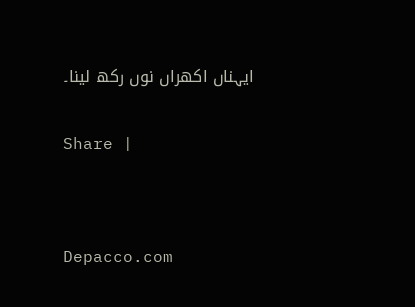ایہناں اکھراں نوں رکھ لینا۔


Share |




Depacco.com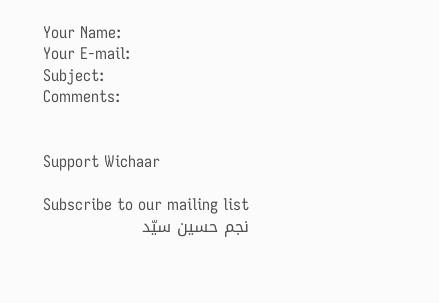Your Name:
Your E-mail:
Subject:
Comments:


Support Wichaar

Subscribe to our mailing list
نجم حسین سیّد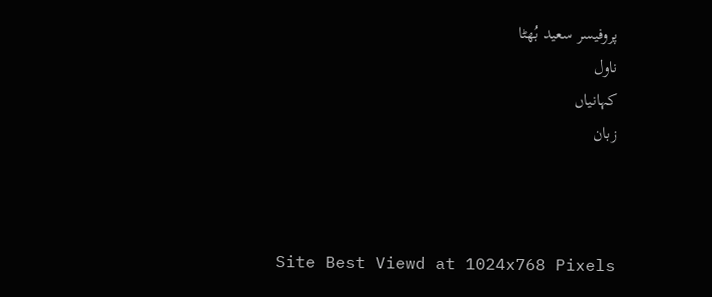پروفیسر سعید بُھٹا
ناول
کہانیاں
زبان



Site Best Viewd at 1024x768 Pixels